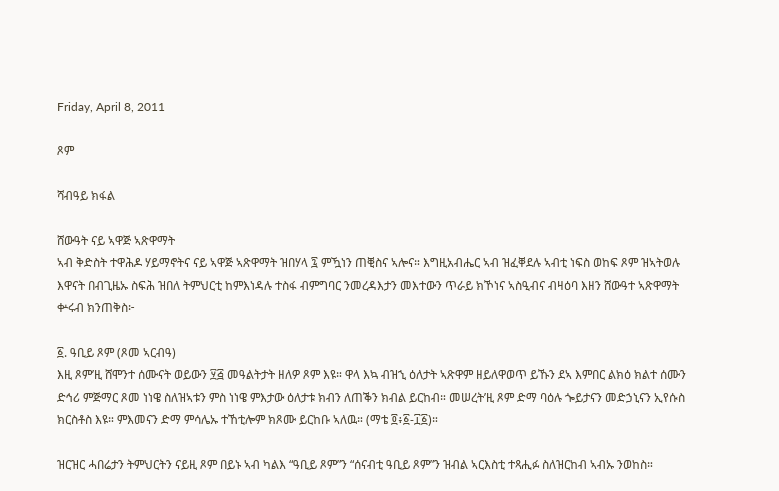Friday, April 8, 2011

ጾም

ሻብዓይ ክፋል

ሸውዓት ናይ ኣዋጅ ኣጽዋማት
ኣብ ቅድስት ተዋሕዶ ሃይማኖትና ናይ ኣዋጅ ኣጽዋማት ዝበሃላ ፯ ምዃነን ጠቒስና ኣሎና። እግዚአብሔር ኣብ ዝፈቐደሉ ኣብቲ ነፍስ ወከፍ ጾም ዝኣትወሉ እዋናት በብጊዜኡ ስፍሕ ዝበለ ትምህርቲ ከምእነዳሉ ተስፋ ብምግባር ንመረዳእታን መእተውን ጥራይ ክኾነና ኣስዒብና ብዛዕባ እዘን ሸውዓተ ኣጽዋማት ቍሩብ ክንጠቅስ፦

፩. ዓቢይ ጾም (ጾመ ኣርብዓ)
እዚ ጾም’ዚ ሸሞንተ ሰሙናት ወይውን ፶፭ መዓልትታት ዘለዎ ጾም እዩ። ዋላ እኳ ብዝኂ ዕለታት ኣጽዋም ዘይለዋወጥ ይኹን ደኣ እምበር ልክዕ ክልተ ሰሙን ድኅሪ ምጅማር ጾመ ነነዌ ስለዝኣቱን ምስ ነነዌ ምእታው ዕለታቱ ክብን ለጠቕን ክብል ይርከብ። መሠረት’ዚ ጾም ድማ ባዕሉ ጐይታናን መድኃኒናን ኢየሱስ ክርስቶስ እዩ። ምእመናን ድማ ምሳሌኡ ተኸቲሎም ክጾሙ ይርከቡ ኣለዉ። (ማቴ ፬፥፩-፲፩)።

ዝርዝር ሓበሬታን ትምህርትን ናይዚ ጾም በይኑ ኣብ ካልእ “ዓቢይ ጾም”ን “ሰናብቲ ዓቢይ ጾም”ን ዝብል ኣርእስቲ ተጻሒፉ ስለዝርከብ ኣብኡ ንወከስ።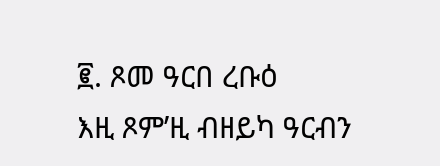፪. ጾመ ዓርበ ረቡዕ
እዚ ጾም’ዚ ብዘይካ ዓርብን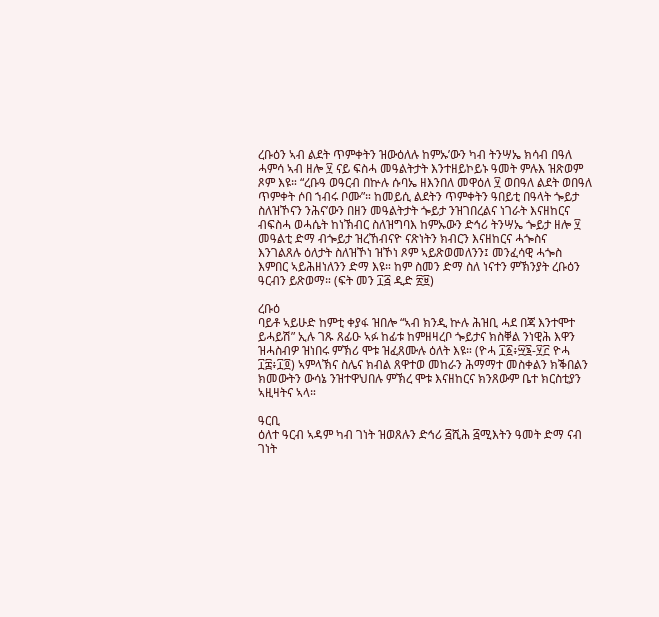ረቡዕን ኣብ ልደት ጥምቀትን ዝውዕለሉ ከምኡ’ውን ካብ ትንሣኤ ክሳብ በዓለ ሓምሳ ኣብ ዘሎ ፶ ናይ ፍስሓ መዓልትታት እንተዘይኮይኑ ዓመት ምሉእ ዝጽወም ጾም እዩ። “ረቡዓ ወዓርብ በኵሉ ሱባኤ ዘእንበለ መዋዕለ ፶ ወበዓለ ልደት ወበዓለ ጥምቀት ሶበ ኀብሩ ቦሙ”። ከመይሲ ልደትን ጥምቀትን ዓበይቲ በዓላት ጐይታ ስለዝኾናን ንሕና’ውን በዘን መዓልትታት ጐይታ ንዝገበረልና ነገራት እናዘከርና ብፍስሓ ወሓሴት ከነኽብር ስለዝግባእ ከምኡውን ድኅሪ ትንሣኤ ጐይታ ዘሎ ፶ መዓልቲ ድማ ብጐይታ ዝረኸብናዮ ናጽነትን ክብርን እናዘከርና ሓጐስና እንገልጸሉ ዕለታት ስለዝኾነ ዝኾነ ጾም ኣይጽወመለንን፤ መንፈሳዊ ሓጐስ እምበር ኣይሕዘነለንን ድማ እዩ። ከም ስመን ድማ ስለ ነናተን ምኽንያት ረቡዕን ዓርብን ይጽወማ። (ፍት መን ፲፭ ዲድ ፳፱)

ረቡዕ
ባይቶ ኣይሁድ ከምቲ ቀያፋ ዝበሎ “ኣብ ክንዲ ኵሉ ሕዝቢ ሓደ በጃ እንተሞተ ይሓይሽ” ኢሉ ገጹ ጸፊዑ ኣፉ ከፊቱ ከምዘዛረቦ ጐይታና ክስቐል ንነዊሕ እዋን ዝሓስብዎ ዝነበሩ ምኽሪ ሞቱ ዝፈጸሙሉ ዕለት እዩ። (ዮሓ ፲፩፥፵፮-፶፫ ዮሓ ፲፰፥፲፬) ኣምላኽና ስሌና ክብል ጸዋተወ መከራን ሕማማተ መስቀልን ክቕበልን ክመውትን ውሳኔ ንዝተዋህበሉ ምኽረ ሞቱ እናዘከርና ክንጸውም ቤተ ክርስቲያን ኣዚዛትና ኣላ።

ዓርቢ
ዕለተ ዓርብ ኣዳም ካብ ገነት ዝወጸሉን ድኅሪ ፭ሺሕ ፭ሚእትን ዓመት ድማ ናብ ገነት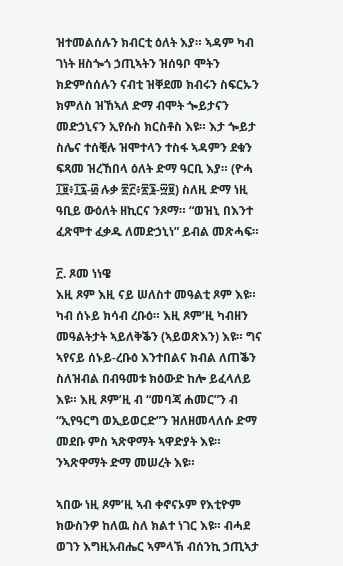ዝተመልሰሉን ክብርቲ ዕለት እያ። ኣዳም ካብ ገነት ዘስጐጎ ኃጢኣትን ዝሰዓቦ ሞትን ክድምሰሰሉን ናብቲ ዝቐደመ ክብሩን ስፍርኡን ክምለስ ዝኸኣለ ድማ ብሞት ጐይታናን መድኃኒናን ኢየሱስ ክርስቶስ እዩ። እታ ጐይታ ስሌና ተሰቒሉ ዝሞተላን ተስፋ ኣዳምን ደቁን ፍጻመ ዝረኸበላ ዕለት ድማ ዓርቢ እያ። (ዮሓ ፲፱፥፲፯-፴ ሉቃ ፳፫፥፳፮-፵፱) ስለዚ ድማ ነዚ ዓቢይ ውዕለት ዘኪርና ንጾማ። “ወዝኒ በእንተ ፈጽሞተ ፈቃዱ ለመድኃኒነ” ይብል መጽሓፍ።

፫. ጾመ ነነዌ
እዚ ጾም እዚ ናይ ሠለስተ መዓልቲ ጾም እዩ። ካብ ሰኑይ ክሳብ ረቡዕ። እዚ ጾም’ዚ ካብዘን መዓልትታት ኣይለቅቕን (ኣይወጽእን) እዩ። ግና ኣየናይ ሰኑይ-ረቡዕ እንተበልና ክብል ለጠቕን ስለዝብል በብዓመቱ ክዕውድ ከሎ ይፈላለይ እዩ። እዚ ጾም’ዚ ብ “መባጃ ሐመር”ን ብ “ኢየዓርግ ወኢይወርድ”ን ዝለዘመላለሱ ድማ መደቡ ምስ ኣጽዋማት ኣዋድያት እዩ። ንኣጽዋማት ድማ መሠረት እዩ።

ኣበው ነዚ ጾም’ዚ ኣብ ቀኖናኦም የእቲዮም ክውስንዎ ከለዉ ስለ ክልተ ነገር እዩ። ብሓደ ወገን እግዚአብሔር ኣምላኽ ብሰንኪ ኃጢኣታ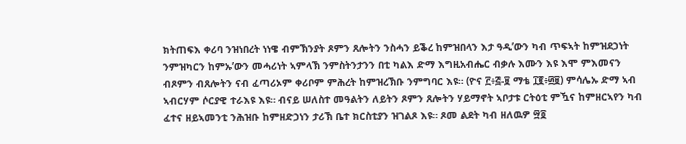ክትጠፍእ ቀሪባ ንዝነበረት ነነዌ ብምኽንያት ጾምን ጸሎትን ንስሓን ይቕረ ከምዝበላን እታ ዓዲ’ውን ካብ ጥፍኣት ከምዝደኃነት ንምዝካርን ከምኡ’ውን መሓሪነት ኣምላኽ ንምስትንታንን በቲ ካልእ ድማ እግዚአብሔር ብቃሉ እሙን እዩ እሞ ምእመናን ብጾምን ብጸሎትን ናብ ፈጣሪኦም ቀሪቦም ምሕረት ከምዝረኽቡ ንምግባር እዩ። (ዮና ፫፥፭-፱ ማቴ ፲፪፥፴፱) ምሳሌኡ ድማ ኣብ ኣብርሃም ሶርያዊ ተራእዩ እዩ። ብናይ ሠለስተ መዓልትን ለይትን ጾምን ጸሎትን ሃይማኖት ኣቦታቱ ርትዕቲ ምዃና ከምዘርኣየን ካብ ፈተና ዘይኣመንቲ ንሕዝቡ ከምዘድኃነን ታሪኽ ቤተ ክርስቲያን ዝገልጾ እዩ። ጾመ ልደት ካብ ዘለዉዎ ፵፬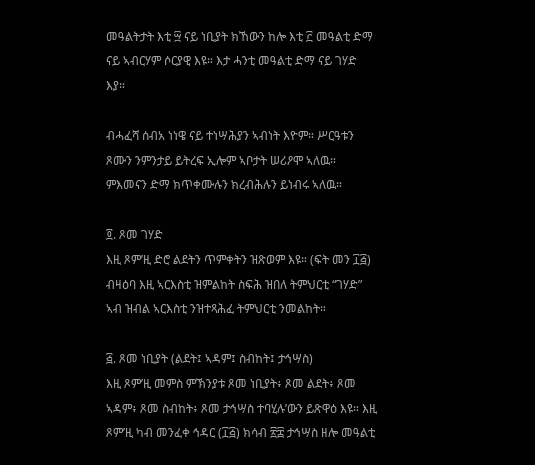መዓልትታት እቲ ፵ ናይ ነቢያት ክኸውን ከሎ እቲ ፫ መዓልቲ ድማ ናይ ኣብርሃም ሶርያዊ እዩ። እታ ሓንቲ መዓልቲ ድማ ናይ ገሃድ እያ።

ብሓፈሻ ሰብአ ነነዌ ናይ ተነሣሕያን ኣብነት እዮም። ሥርዓቱን ጾሙን ንምንታይ ይትረፍ ኢሎም ኣቦታት ሠሪዖሞ ኣለዉ። ምእመናን ድማ ክጥቀሙሉን ክረብሕሉን ይነብሩ ኣለዉ።

፬. ጾመ ገሃድ
እዚ ጾም’ዚ ድሮ ልደትን ጥምቀትን ዝጽወም እዩ። (ፍት መን ፲፭) ብዛዕባ እዚ ኣርእስቲ ዝምልከት ስፍሕ ዝበለ ትምህርቲ “ገሃድ” ኣብ ዝብል ኣርእስቲ ንዝተጻሕፈ ትምህርቲ ንመልከት።

፭. ጾመ ነቢያት (ልደት፤ ኣዳም፤ ስብከት፤ ታኅሣስ)
እዚ ጾም’ዚ መምስ ምኽንያቱ ጾመ ነቢያት፥ ጾመ ልደት፥ ጾመ ኣዳም፥ ጾመ ስብከት፥ ጾመ ታኅሣስ ተባሂሉ’ውን ይጽዋዕ እዩ። እዚ ጾም’ዚ ካብ መንፈቀ ኅዳር (፲፭) ክሳብ ፳፰ ታኅሣስ ዘሎ መዓልቲ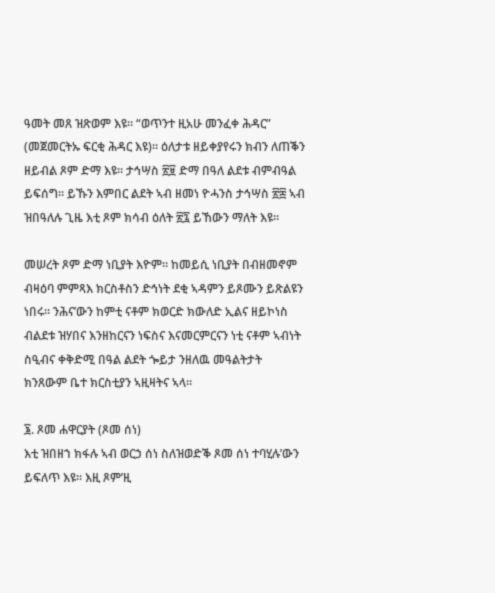ዓመት መጸ ዝጽወም እዩ። “ወጥንተ ዚአሁ መንፈቀ ሕዳር” (መጀመርትኡ ፍርቂ ሕዳር እዩ)። ዕለታቱ ዘይቀያየሩን ክብን ለጠቕን ዘይብል ጾም ድማ እዩ። ታኅሣስ ፳፱ ድማ በዓለ ልደቱ ብምብዓል ይፍሰግ። ይኹን እምበር ልደት ኣብ ዘመነ ዮሓንስ ታኅሣስ ፳፰ ኣብ ዝበዓለሉ ጊዜ እቲ ጾም ክሳብ ዕለት ፳፯ ይኸውን ማለት እዩ።

መሠረት ጾም ድማ ነቢያት እዮም። ከመይሲ ነቢያት በብዘመኖም ብዛዕባ ምምጻእ ክርስቶስን ድኅነት ደቂ ኣዳምን ይጾሙን ይጽልዩን ነበሩ። ንሕና’ውን ከምቲ ናቶም ክወርድ ክውለድ ኢልና ዘይኮነስ ብልደቱ ዝሃበና እንዘከርናን ነፍስና እናመርምርናን ነቲ ናቶም ኣብነት ስዒብና ቀቅድሚ በዓል ልደት ጐይታ ንዘለዉ መዓልትታት ክንጸውም ቤተ ክርስቲያን ኣዚዛትና ኣላ።

፮. ጾመ ሐዋርያት (ጾመ ሰነ)
እቲ ዝበዘኀ ክፋሉ ኣብ ወርኃ ሰነ ስለዝወድቕ ጾመ ሰነ ተባሂሉ’ውን ይፍለጥ እዩ። እዚ ጾም’ዚ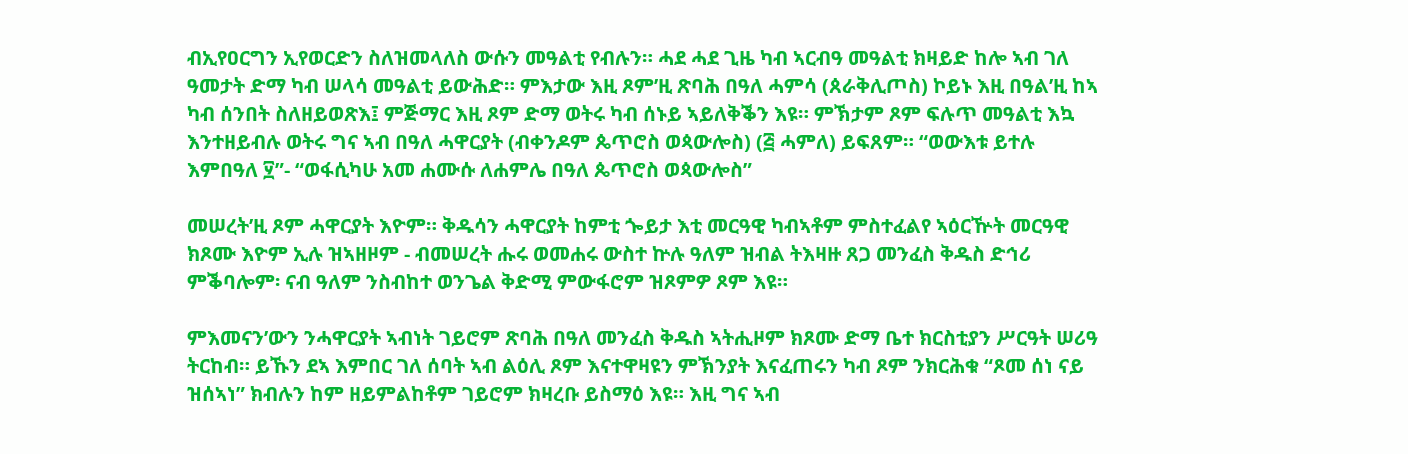ብኢየዐርግን ኢየወርድን ስለዝመላለስ ውሱን መዓልቲ የብሉን። ሓደ ሓደ ጊዜ ካብ ኣርብዓ መዓልቲ ክዛይድ ከሎ ኣብ ገለ ዓመታት ድማ ካብ ሠላሳ መዓልቲ ይውሕድ። ምእታው እዚ ጾም’ዚ ጽባሕ በዓለ ሓምሳ (ጰራቅሊጦስ) ኮይኑ እዚ በዓል’ዚ ከኣ ካብ ሰንበት ስለዘይወጽእ፤ ምጅማር እዚ ጾም ድማ ወትሩ ካብ ሰኑይ ኣይለቅቕን እዩ። ምኽታም ጾም ፍሉጥ መዓልቲ እኳ እንተዘይብሉ ወትሩ ግና ኣብ በዓለ ሓዋርያት (ብቀንዶም ጴጥሮስ ወጳውሎስ) (፭ ሓምለ) ይፍጸም። “ወውእቱ ይተሉ እምበዓለ ፶”- “ወፋሲካሁ አመ ሐሙሱ ለሐምሌ በዓለ ጴጥሮስ ወጳውሎስ”

መሠረት’ዚ ጾም ሓዋርያት እዮም። ቅዱሳን ሓዋርያት ከምቲ ጐይታ እቲ መርዓዊ ካብኣቶም ምስተፈልየ ኣዕርዅት መርዓዊ ክጾሙ እዮም ኢሉ ዝኣዘዞም - ብመሠረት ሑሩ ወመሐሩ ውስተ ኵሉ ዓለም ዝብል ትእዛዙ ጸጋ መንፈስ ቅዱስ ድኅሪ ምቕባሎም፡ ናብ ዓለም ንስብከተ ወንጌል ቅድሚ ምውፋሮም ዝጾምዎ ጾም እዩ።

ምእመናን’ውን ንሓዋርያት ኣብነት ገይሮም ጽባሕ በዓለ መንፈስ ቅዱስ ኣትሒዞም ክጾሙ ድማ ቤተ ክርስቲያን ሥርዓት ሠሪዓ ትርከብ። ይኹን ደኣ እምበር ገለ ሰባት ኣብ ልዕሊ ጾም እናተዋዛዩን ምኽንያት እናፈጠሩን ካብ ጾም ንክርሕቁ “ጾመ ሰነ ናይ ዝሰኣነ” ክብሉን ከም ዘይምልከቶም ገይሮም ክዛረቡ ይስማዕ እዩ። እዚ ግና ኣብ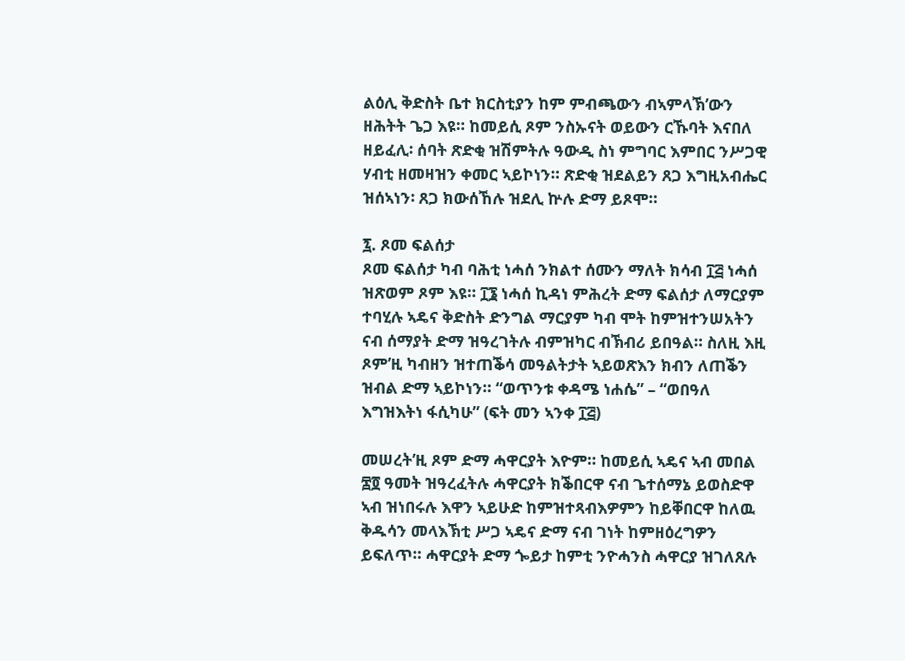ልዕሊ ቅድስት ቤተ ክርስቲያን ከም ምብጫውን ብኣምላኽ’ውን ዘሕትት ጌጋ እዩ። ከመይሲ ጾም ንስኡናት ወይውን ርኹባት እናበለ ዘይፈሊ፡ ሰባት ጽድቂ ዝሽምትሉ ዓውዲ ስነ ምግባር እምበር ንሥጋዊ ሃብቲ ዘመዛዝን ቀመር ኣይኮነን። ጽድቂ ዝደልይን ጸጋ እግዚአብሔር ዝሰኣነን፡ ጸጋ ክውሰኸሉ ዝደሊ ኵሉ ድማ ይጾሞ።

፯. ጾመ ፍልሰታ
ጾመ ፍልሰታ ካብ ባሕቲ ነሓሰ ንክልተ ሰሙን ማለት ክሳብ ፲፭ ነሓሰ ዝጽወም ጾም እዩ። ፲፮ ነሓሰ ኪዳነ ምሕረት ድማ ፍልሰታ ለማርያም ተባሂሉ ኣዴና ቅድስት ድንግል ማርያም ካብ ሞት ከምዝተንሠአትን ናብ ሰማያት ድማ ዝዓረገትሉ ብምዝካር ብኽብሪ ይበዓል። ስለዚ እዚ ጾም’ዚ ካብዘን ዝተጠቕሳ መዓልትታት ኣይወጽእን ክብን ለጠቕን ዝብል ድማ ኣይኮነን። “ወጥንቱ ቀዳሜ ነሐሴ” – “ወበዓለ እግዝእትነ ፋሲካሁ” (ፍት መን ኣንቀ ፲፭)

መሠረት’ዚ ጾም ድማ ሓዋርያት እዮም። ከመይሲ ኣዴና ኣብ መበል ፷፬ ዓመት ዝዓረፈትሉ ሓዋርያት ክቕበርዋ ናብ ጌተሰማኔ ይወስድዋ ኣብ ዝነበሩሉ እዋን ኣይሁድ ከምዝተጻብእዎምን ከይቐበርዋ ከለዉ ቅዱሳን መላእኽቲ ሥጋ ኣዴና ድማ ናብ ገነት ከምዘዕረግዎን ይፍለጥ። ሓዋርያት ድማ ጐይታ ከምቲ ንዮሓንስ ሓዋርያ ዝገለጸሉ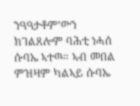ንዓዓታቶም’ውን ክገልጸሎም ባሕቲ ነሓሰ ሱባኤ ኣተዉ። ኣብ መበል ምዝዛም ካልኣይ ሱባኤ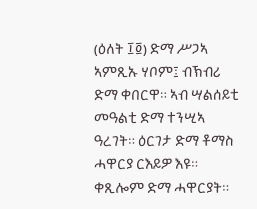(ዕለት ፲፬) ድማ ሥጋኣ ኣምጺኡ ሃቦም፤ ብኽብሪ ድማ ቀበርዋ። ኣብ ሣልሰይቲ መዓልቲ ድማ ተንሢኣ ዓረገት። ዕርገታ ድማ ቶማስ ሓዋርያ ርእይዎ እዩ። ቀጺሎም ድማ ሓዋርያት።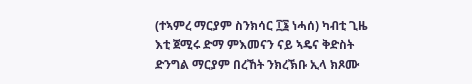(ተኣምረ ማርያም ስንክሳር ፲፮ ነሓሰ) ካብቲ ጊዜ እቲ ጀሚሩ ድማ ምእመናን ናይ ኣዴና ቅድስት ድንግል ማርያም በረኸት ንክረኽቡ ኢላ ክጾሙ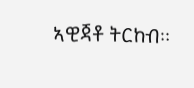ኣዊጃቶ ትርከብ።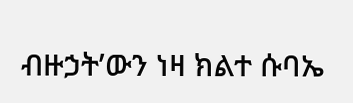ብዙኃት’ውን ነዛ ክልተ ሱባኤ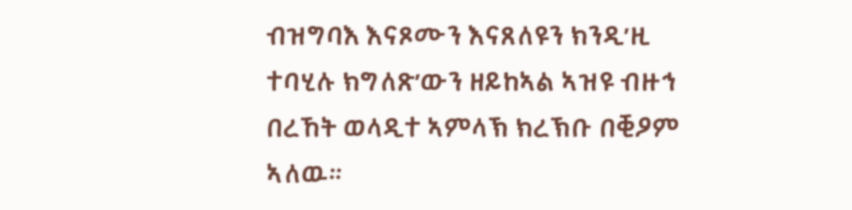ብዝግባእ እናጾሙን እናጸለዩን ክንዲ’ዚ ተባሂሉ ክግለጽ’ውን ዘይከኣል ኣዝዩ ብዙኅ በረኸት ወላዲተ ኣምላኽ ክረኽቡ በቒዖም ኣለዉ።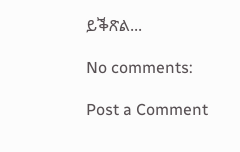ይቕጽል...

No comments:

Post a Comment